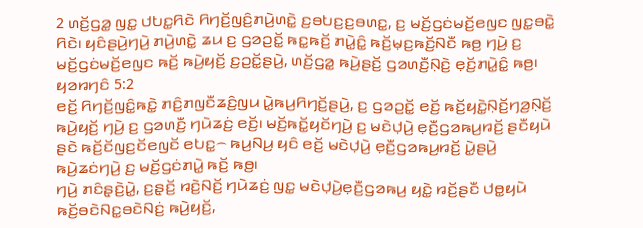2 ꤛꤢꤩ꤬ꤞꤤ꤭ ꤜꤢ꤭ ꤓꤝꤢ꤭ꤖꤢꤧ ꤖꤚꤢꤩ꤬ꤜꤢꤨ꤬ꤊꤣꤧ꤬ꤛꤢꤧ꤭ ꤢ꤬ꤋꤝꤢ꤬ꤢ꤬ꤋꤛꤢ꤭, ꤢ꤬ ꤗꤢꤩ꤬ꤞꤢꤦꤗꤢꤩ꤬ꤕꤜꤢ ꤜꤢ꤭ꤋꤢꤧ꤭ ꤖꤢꤧ꤯ ꤟꤢꤨꤔꤣꤧ꤬ꤚꤣꤧ꤬ ꤊꤣꤧ꤬ꤛꤢꤧ꤭ ꤘꤣ ꤢ꤬ ꤞꤤꤑꤢꤩ꤭ ꤒꤢ꤭ꤒꤢꤩ꤬ ꤊꤣꤧ꤭ꤢꤨ꤭ ꤒꤢꤩ꤬ꤗ꤫ꤢ꤬ꤒꤢꤩ꤬ꤡꤢꤪ ꤒꤥ꤬ ꤚꤣꤧ꤬ ꤢ꤬ ꤗꤢꤩ꤬ꤞꤢꤦꤗꤢꤩ꤬ꤕꤜꤢ ꤒꤢꤩ꤬ ꤒꤣꤧ꤬ꤟꤢꤩ꤬ ꤢ꤬ꤑꤢꤩ꤭ꤔꤣꤧ꤬, ꤛꤢꤩ꤬ꤞꤤ꤭ ꤒꤣꤧ꤬ꤔꤢꤩ꤬ ꤞꤤꤛꤢꤪ꤬ꤡ꤫ꤢꤧ꤬ ꤕ꤫ꤢꤩ꤬ꤊꤣꤧ꤭ꤢꤨ꤭ ꤒꤥ꤬꤯
ꤟꤤꤙꤚꤢꤨ 5:2
ꤕꤢꤩ꤬ ꤖꤚꤢꤩ꤬ꤜꤢꤨ꤭ꤒꤢꤧ꤭ ꤊꤢꤨ꤬ꤊꤜꤢꤪꤘꤢꤨ꤬ꤜꤣ ꤣꤧ꤭ꤒꤣ꤬ꤖꤚꤢꤩ꤬ꤔꤣꤧ꤬, ꤢ꤬ ꤞꤤꤑꤢꤩ꤭ ꤕꤢꤩ꤬ ꤒꤢꤩ꤬ꤟꤢꤧ꤭ꤡ꤫ꤢꤩ꤬ꤚꤤ꤬ꤡ꤫ꤢꤩ꤬ ꤒꤣꤧ꤬ꤟꤢꤩ꤬ ꤚꤣꤧ꤬ ꤢ꤬ ꤞꤤꤛꤢꤪ꤬ ꤚꤣꤧꤘꤢꤦ꤬ ꤕꤢꤩ꤬꤯ ꤗꤢꤩ꤬ꤒꤢꤩ꤭ꤟꤢꤩꤚꤣꤧ꤬ ꤢ꤬ ꤗꤢꤧꤓ꤫ꤣꤧ꤬ ꤕ꤫ꤢꤪ꤬ꤞꤤꤒꤣ꤬ꤙꤢꤩ꤬ ꤔꤢꤪꤟꤣꤧ ꤔꤢꤧ ꤒꤢꤩ꤬ꤢꤩꤜꤢ꤬ꤢꤩꤕꤜꤢꤩ ꤕꤝꤢ꤭꤮ ꤒꤣ꤬ꤡꤣ꤬ ꤟꤢꤨ ꤕꤢꤩ꤬ ꤗꤢꤧꤓ꤫ꤣꤧ꤬ ꤕ꤫ꤢꤪ꤬ꤞꤤꤒꤣ꤬ꤙꤢꤩ꤬ ꤣꤧ꤭ꤔꤣꤧ꤬ ꤒꤣꤧ꤬ꤘꤢꤦꤚꤣꤧ꤬ ꤢ꤬ ꤗꤢꤩ꤬ꤞꤢꤦꤊꤣꤧ꤭ ꤒꤢꤩ꤬ ꤒꤥ꤬꤯
ꤚꤣꤧ꤬ ꤊꤢꤨꤔ꤫ꤢꤧ꤬ꤣꤧ꤭, ꤢ꤬ꤔ꤫ꤢꤩ꤬ ꤙꤢꤧ꤬ꤡꤢꤩ꤬ ꤚꤣꤧꤘꤢꤦ꤬ ꤜꤢ꤭ ꤗꤢꤧꤓ꤫ꤣꤧ꤬ꤕ꤫ꤢꤪ꤬ꤞꤤꤒꤣ꤬ ꤟꤢꤧ꤭ ꤙꤢꤩ꤬ꤔꤢꤪ ꤓꤥ꤭ꤟꤣꤧ ꤒꤢꤩ꤬ꤋꤢꤧꤡꤢ꤭ꤋꤢꤧꤡꤢꤦ꤬ ꤒꤣꤧ꤬ꤟꤢꤩ꤬,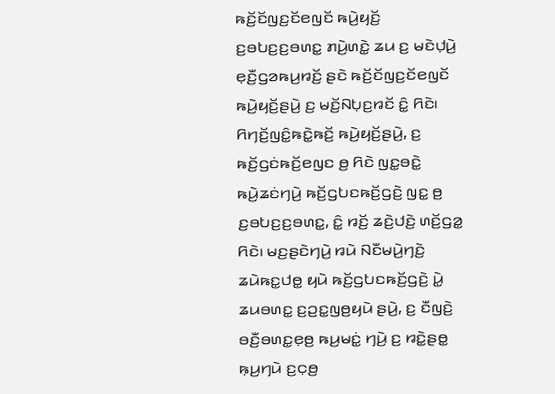ꤒꤢꤩ꤬ꤢꤩꤜꤢ꤬ꤢꤩꤕꤜꤢꤩ ꤒꤣꤧ꤬ꤟꤢꤩ꤬ ꤢ꤬ꤋꤝꤢ꤬ꤢ꤬ꤋꤛꤢ꤭ ꤊꤣꤧ꤬ꤛꤢꤧ꤭ ꤘꤣ ꤢ꤬ ꤗꤢꤧꤓ꤫ꤣꤧ꤬ ꤕ꤫ꤢꤪ꤬ꤞꤤꤒꤣ꤬ꤙꤢꤩ꤬ ꤔꤢꤧ ꤒꤢꤩ꤬ꤢꤩꤜꤢ꤬ꤢꤩꤕꤜꤢꤩ ꤒꤣꤧ꤬ꤟꤢꤩ꤬ꤔꤣꤧ꤬ ꤢ꤬ ꤗꤢꤩ꤬ꤡꤝ꤫ꤢ꤬ꤙꤢꤩ ꤢꤨ꤭ ꤖꤢꤧ꤯
ꤖꤚꤢꤩ꤬ꤜꤢꤨ꤭ꤒꤢꤧ꤭ꤒꤢꤩ꤬ ꤒꤣꤧ꤬ꤟꤢꤩ꤬ꤔꤣꤧ꤬, ꤢ꤬ ꤒꤢꤩ꤬ꤞꤢꤦꤒꤢꤩ꤬ꤕꤜꤢ ꤥ꤬ ꤖꤢꤧ ꤜꤢ꤭ꤋꤢꤧ꤭ ꤒꤣꤧ꤬ꤘꤢꤦꤚꤣꤧ꤬ ꤒꤢꤩ꤬ꤞꤝꤢꤒꤢꤩ꤬ꤞꤢꤧ꤬ ꤜꤢ꤭ ꤥ꤬ ꤢ꤬ꤋꤝꤢ꤬ꤢ꤬ꤋꤛꤢ꤭, ꤢꤨ꤭ ꤙꤢꤩ꤬ ꤘꤢꤧ꤬ꤓꤢꤧ꤬ ꤛꤢꤩ꤬ꤞꤤ꤭ ꤖꤢꤧ꤯ ꤗꤢ꤬ꤔꤢꤧꤚꤣꤧ꤬ ꤙꤣꤧ ꤡꤢꤪꤗꤣꤧ꤬ꤚꤢꤧ꤬ ꤘꤣꤧꤒꤢ꤭ꤓꤥ꤭ ꤟꤣꤧ ꤒꤢꤩ꤬ꤞꤝꤢꤒꤢꤩ꤬ꤞꤢꤧ꤬ ꤣꤧ꤭ ꤘꤣꤋꤛꤢ꤭ ꤢ꤬ꤑꤢ꤭ꤜꤥ꤬ꤟꤣꤧ ꤔꤣꤧ꤬, ꤢ꤬ ꤢꤪꤜꤢꤧ꤬ ꤋꤢꤪ꤬ꤋꤛꤢ꤭ꤕ꤫ꤥ꤬ ꤒꤣ꤬ꤗꤢꤦ꤭ ꤚꤣꤧ꤬ ꤢ꤬ ꤙꤢꤧ꤭ꤔꤥ꤭ ꤒ꤫ꤣ꤬ꤚꤣꤧ ꤢ꤬ꤍ꤫ꤥ꤬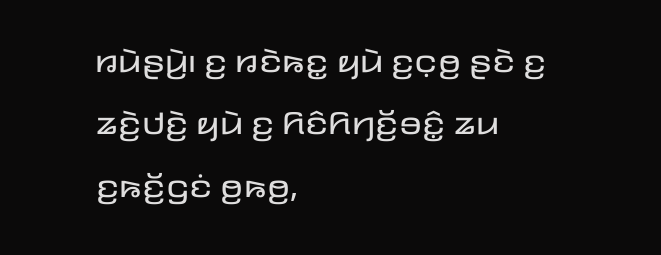ꤙꤣꤧꤔꤣꤧ꤬꤯ ꤢ꤬ ꤙꤢꤧꤒꤢ꤭ ꤟꤣꤧ ꤢ꤬ꤍ꤫ꤥ꤬ ꤔꤢꤧ ꤢ꤬ ꤘꤢꤧ꤬ꤓꤢꤧ꤬ ꤟꤣꤧ ꤢ꤬ ꤖꤢꤨꤖꤚꤢꤩ꤬ꤋꤢꤨ꤭ ꤘꤣ ꤢ꤬ꤒꤢꤩ꤬ꤞꤢꤦ ꤥ꤬ꤒꤥ꤬,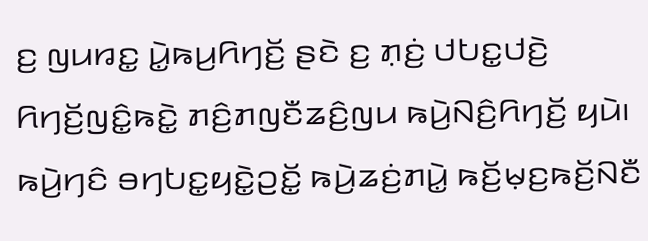ꤢ꤬ ꤜꤣꤙꤢ꤭ ꤣꤧ꤭ꤒꤣ꤬ꤖꤚꤢꤩ꤬ ꤔꤢꤧ ꤢ꤬ ꤊ꤫ꤢꤦ꤬ ꤓꤝꤢ꤭ꤓꤢꤧ꤬ ꤖꤚꤢꤩ꤬ꤜꤢꤨ꤭ꤒꤢꤧ꤭ ꤊꤢꤨ꤬ꤊꤜꤢꤪꤘꤢꤨ꤬ꤜꤣ ꤒꤣꤧ꤬ꤡꤢꤨ꤬ꤖꤚꤢꤩ꤬ ꤟꤣꤧ꤯
ꤒꤣꤧ꤬ꤚꤢꤨ ꤋꤚꤝꤢ꤭ꤟꤢꤧ꤭ꤑꤢꤩ꤭ ꤒꤣꤧ꤬ꤘꤢꤦ꤬ꤊꤣꤧ꤭ ꤒꤢꤩ꤬ꤗ꤫ꤢ꤬ꤒꤢꤩ꤬ꤡꤢꤪ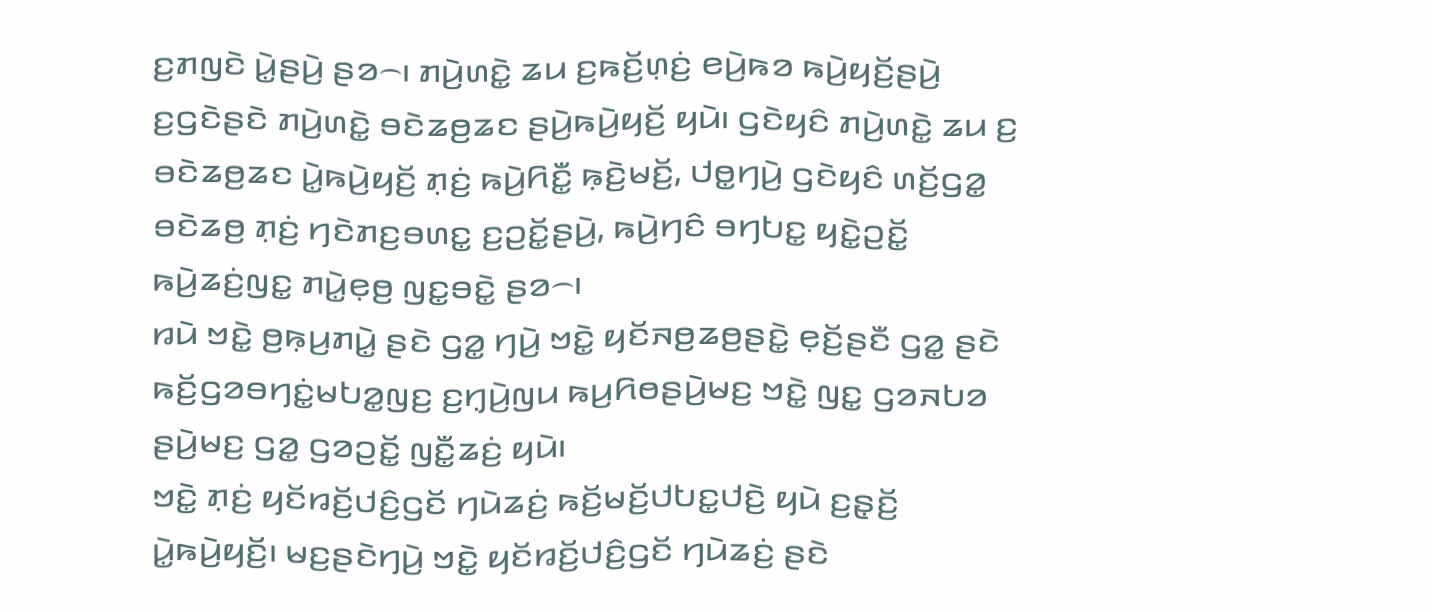ꤢ꤬ꤊꤜꤢꤧ ꤣꤧ꤭ꤔꤣꤧ꤬ ꤔꤤ꤮꤯ ꤊꤣꤧ꤬ꤛꤢꤧ꤭ ꤘꤣ ꤢ꤬ꤒꤢꤩ꤬ꤛ꤫ꤢꤦ꤬ ꤕꤣꤧ꤬ꤒꤤ ꤒꤣꤧ꤬ꤟꤢꤩ꤬ꤔꤣꤧ꤬ ꤢ꤬ꤞꤢꤧꤔꤢꤧ ꤊꤣꤧ꤬ꤛꤢꤧ꤭ ꤋꤢꤧꤘꤥ꤬ꤘꤢ ꤔꤣꤧ꤬ꤒꤣꤧ꤬ꤟꤢꤩ꤬ ꤟꤣꤧ꤯ ꤞꤢꤧꤟꤢꤨ ꤊꤣꤧ꤬ꤛꤢꤧ꤭ ꤘꤣ ꤢ꤬ ꤋꤢꤧꤘꤥ꤬ꤘꤢ ꤣꤧ꤭ꤒꤣꤧ꤬ꤟꤢꤩ꤬ ꤊ꤫ꤢꤦ꤬ ꤒꤣꤧ꤬ꤖꤢꤪ꤭ ꤒ꤫ꤢꤧ꤬ꤗꤢꤩ꤬, ꤓꤥ꤭ꤚꤣꤧ꤬ ꤞꤢꤧꤟꤢꤨ ꤛꤢꤩ꤬ꤞꤤ꤭ ꤋꤢꤧꤘꤥ꤬ ꤊ꤫ꤢꤦ꤬ ꤚꤢꤧꤊꤢ꤬ꤋꤛꤢ꤭ ꤢ꤬ꤑꤢꤩ꤭ꤔꤣꤧ꤬, ꤒꤣꤧ꤬ꤚꤢꤨ ꤋꤚꤝꤢ꤭ ꤟꤢꤧ꤭ꤑꤢꤩ꤭ ꤒꤣꤧ꤬ꤘꤢꤦ꤬ꤜꤢ꤭ ꤊꤣꤧ꤭ꤕ꤫ꤥ꤬ ꤜꤢ꤭ꤋꤢꤧ꤭ ꤔꤤ꤮꤯
ꤙꤣꤧ ꤠꤢꤧ꤭ ꤥ꤬ꤒ꤫ꤣ꤬ꤊꤣꤧ꤭ ꤔꤢꤧ ꤞꤤ꤭ ꤚꤣꤧ꤬ ꤠꤢꤧ꤭ ꤟꤢꤩꤏꤥ꤬ꤘꤥ꤬ꤔꤢꤧ꤭ ꤕ꤫ꤢꤩ꤬ꤔꤢꤪ ꤞꤤ꤭ ꤔꤢꤧ ꤒꤢꤩ꤬ꤞꤤꤋꤚꤢꤦ꤭ꤗꤝꤤ꤭ꤜꤢ꤬ ꤢ꤬ꤚ꤫ꤣꤧ꤬ꤜꤣ ꤒꤣ꤬ꤖꤥꤔꤣꤧ꤬ꤗꤢ꤬ ꤠꤢꤧ꤭ ꤜꤢ꤭ ꤞꤤꤏꤝꤤ ꤔꤣꤧ꤬ꤗꤢ꤬ ꤞꤤ꤭ ꤞꤤꤑꤢꤩ꤭ ꤜꤢꤪ꤭ꤘꤢꤦ꤬ ꤟꤣꤧ꤯
ꤠꤢꤧ꤭ ꤊ꤫ꤢꤦ꤬ ꤟꤢꤩꤙꤢꤩ꤬ꤓꤢꤨ꤬ꤞꤢꤩ ꤚꤣꤧꤘꤢꤦ꤬ ꤒꤢꤩ꤬ꤗꤢꤩ꤬ꤓꤝꤢ꤭ꤓꤢꤧ꤬ ꤟꤣꤧ ꤢ꤬ꤔ꤫ꤢꤩ꤬ ꤣꤧ꤭ꤒꤣꤧ꤬ꤟꤢꤩ꤬꤯ ꤗꤢ꤬ꤔꤢꤧꤚꤣꤧ꤬ ꤠꤢꤧ꤭ ꤟꤢꤩꤙꤢꤩ꤬ꤓꤢꤨ꤬ꤞꤢꤩ ꤚꤣꤧꤘꤢꤦ꤬ ꤔꤢꤧ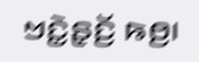ꤠꤢꤧ꤭ꤔ꤫ꤢꤩ꤬ ꤒꤥ꤬꤯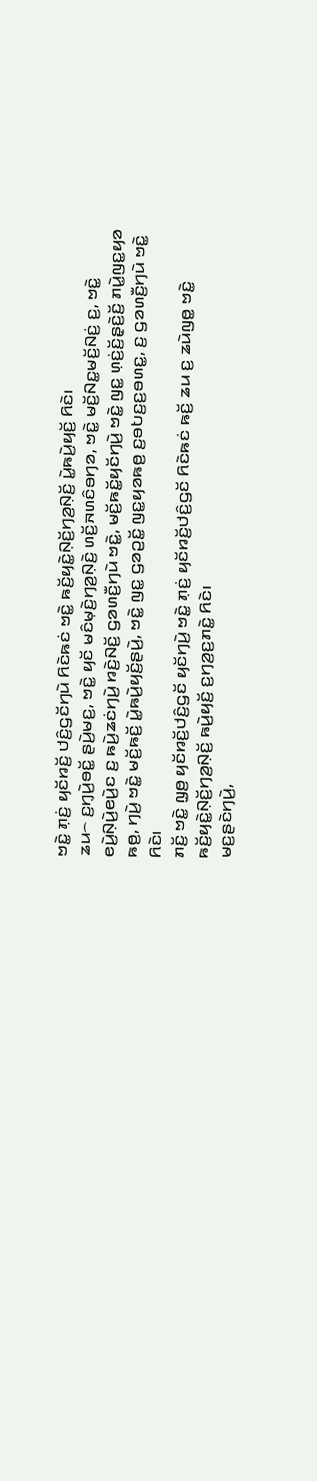ꤠꤢꤧ꤭ ꤊ꤫ꤢꤦ꤬ ꤟꤢꤩꤙꤢꤩ꤬ ꤓꤢꤨ꤬ꤞꤢꤩꤚꤣꤧ ꤖꤢꤧꤒꤢꤦ ꤠꤢꤧ꤭ ꤒꤢꤩ꤬ꤟꤢꤧ꤭ꤡ꤫ꤢꤩ꤬ꤚꤤ꤬ꤡ꤫ꤢꤩ꤬ ꤣꤧ꤭ꤒꤣꤧ꤬ꤟꤢꤩ꤬ ꤖꤢꤧ꤯
ꤘꤣ꤮ ꤢ꤬ꤚ꤫ꤣꤧ꤬ꤋꤢꤩ꤭ ꤔꤣꤧ꤬ꤗꤢ꤬, ꤠꤢꤧ꤭ ꤟꤢꤩ ꤗꤢꤨꤗ꤫ꤢꤧ꤬ꤚꤤ꤬ꤡ꤫ꤢꤧ꤬ ꤛꤢꤩ꤬ꤏꤛꤢꤨꤋꤚꤤ, ꤠꤢꤧ꤭ ꤗꤢꤩ꤬ꤡꤢ꤭ꤗꤢꤩ꤬ꤡꤢꤦ꤬ ꤢ꤬, ꤠꤢꤧ꤭ ꤕꤣꤧ꤬ꤡ꤫ꤣꤧ꤬ꤕꤣꤧ꤬ꤢ ꤢ꤬ ꤒꤣꤧ꤬ꤘꤢꤦꤚꤣꤧ꤬ ꤙꤢꤧ꤬ꤡꤢꤩ꤬ ꤞꤤꤛꤢꤪ꤬ꤚꤣꤧ ꤠꤢꤧ꤭, ꤗꤢꤩ꤬ꤒꤢꤩ꤭ꤟꤢꤩꤚꤣꤧ꤬ ꤠꤢꤧ꤭ ꤜꤢ꤭ ꤛ꤫ꤢꤦ꤬ꤢꤩ꤬ꤔ꤫ꤢꤧ꤬ꤢꤩ꤬ ꤊꤣꤧ꤭ꤜꤢ꤭ꤟꤤ ꤒꤥ꤬, ꤚꤣꤧ꤬ ꤠꤢꤧ꤭ ꤗꤢꤩ꤬ꤒꤢꤩ꤬ ꤣꤧ꤭ꤒꤣꤧ꤬ꤟꤢꤩ꤬ꤔꤣꤧ꤬, ꤠꤢꤧ꤭ ꤜꤢ꤭ ꤞꤤꤑꤢꤩ꤭ ꤜꤢ꤭ꤟꤤꤒꤥ꤬ ꤢ꤬ꤋꤝꤢ꤬ꤢ꤬ꤋꤛꤢ꤭, ꤢ꤬ ꤞꤤꤛꤢꤪ꤬ꤚꤣꤧ ꤠꤢꤧ꤭ ꤖꤢꤧ꤯
ꤊꤢꤩ꤬ ꤠꤢꤧ꤭ ꤜ꤫ꤥ꤬ ꤟꤢꤩꤙꤢꤩ꤬ꤓꤢꤨ꤬ꤞꤢꤩ ꤟꤢꤩꤚꤣꤧ꤬ ꤠꤢꤧ꤭ ꤊ꤫ꤢꤦ꤬ ꤟꤢꤩꤙꤢꤩ꤬ꤓꤢꤨ꤬ꤞꤢꤩ ꤖꤢꤧꤒꤢꤦ ꤒꤢꤩ꤬ ꤘꤣ ꤢ꤬ ꤘꤣꤧꤜꤥ꤭ ꤠꤢꤧ꤭ ꤒꤢꤩ꤬ꤟꤢꤧ꤭ꤡ꤫ꤢꤩ꤬ꤚꤤ꤬ꤡ꤫ꤢꤩ꤬ ꤒꤣꤧ꤬ꤟꤢꤩ꤬ ꤢ꤬ꤚꤤ꤬ꤢ꤬ꤊꤢꤧ꤭ ꤖꤢꤧ꤯
ꤗꤢ꤬ꤔꤢꤧꤚꤣꤧ꤬,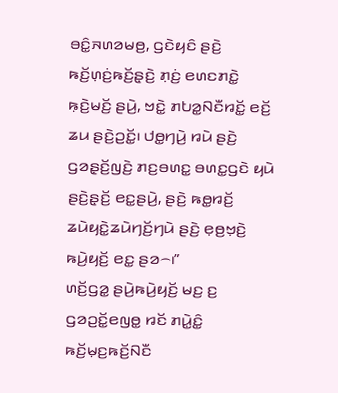ꤋꤢꤨ꤭ꤏꤛꤤꤗꤥ꤬, ꤞꤢꤧꤟꤢꤨ ꤔꤢꤧ꤬ ꤒꤢꤩ꤬ꤛ꤫ꤢꤦ꤬ꤒꤢꤩ꤬ꤔ꤫ꤢꤧ꤬ ꤊ꤫ꤢꤦ꤬ ꤕꤛꤢꤊꤢꤧ꤭ ꤒ꤫ꤢꤧ꤬ꤗꤢꤩ꤬ ꤔꤣꤧ꤬, ꤠꤢꤧ꤭ ꤊꤝꤤ꤭ꤡꤢꤪꤙꤢꤩ꤭ ꤕꤢꤩ꤬ ꤘꤣ ꤔꤢꤧ꤬ꤑꤢꤩ꤭꤯ ꤓꤥ꤭ꤚꤣꤧ꤬ ꤙꤣꤧ ꤔꤢꤧ꤬ ꤞꤤꤔ꤫ꤢꤩ꤬ꤜꤢꤧ꤬ ꤊꤢ꤬ꤋꤛꤢ꤭ ꤋꤛꤢ꤭ꤞꤢꤧ ꤟꤣꤧ ꤔꤢꤧ꤬ꤔ꤫ꤢꤩ꤬ ꤕꤢ꤭ꤔꤣꤧ꤬, ꤔꤢꤧ꤬ ꤒꤥ꤭ꤙꤢꤩ꤬ ꤘꤣꤧꤟꤢꤧ꤭ꤘꤣꤧꤚꤢꤩ꤬ꤚꤣꤧ ꤔꤢꤧ꤬ ꤕ꤫ꤥ꤬ꤠ꤫ꤢꤧ꤬ ꤒꤣꤧ꤬ꤟꤢꤩ꤬ ꤕꤢ꤭ ꤔꤤ꤮꤯”
ꤛꤢꤩ꤬ꤞꤤ꤭ ꤔꤣꤧ꤬ꤒꤣꤧ꤬ꤟꤢꤩ꤬ ꤗꤢ꤬ ꤢ꤬ ꤞꤤꤑꤢꤩ꤭ꤕꤜꤥ꤭ ꤙꤢꤩ ꤊꤣꤧ꤭ꤢꤨ꤭ ꤒꤢꤩ꤬ꤗ꤫ꤢ꤬ꤒꤢꤩ꤬ꤡꤢꤪ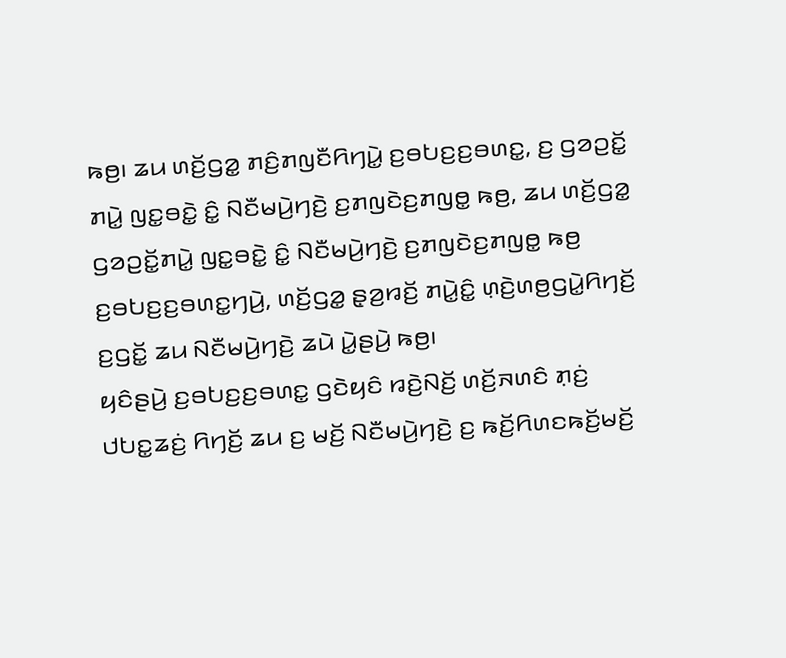ꤒꤥ꤬꤯ ꤘꤣ ꤛꤢꤩ꤬ꤞꤤ꤭ ꤊꤢꤨ꤬ꤊꤜꤢꤪꤖꤚꤣꤧ꤭ ꤢ꤬ꤋꤝꤢ꤬ꤢ꤬ꤋꤛꤢ꤭, ꤢ꤬ ꤞꤤꤑꤢꤩ꤭ ꤊꤣꤧ꤭ ꤜꤢ꤭ꤋꤢꤧ꤭ ꤢꤨ꤭ ꤡꤢꤪꤗꤣꤧ꤬ꤚꤢꤧ꤬ ꤢ꤬ꤊꤜꤢꤧꤢ꤬ꤊꤜꤥ꤭ ꤒꤥ꤬, ꤘꤣ ꤛꤢꤩ꤬ꤞꤤ꤭ ꤞꤤꤑꤢꤩ꤭ꤊꤣꤧ꤭ ꤜꤢ꤭ꤋꤢꤧ꤭ ꤢꤨ꤭ ꤡꤢꤪꤗꤣꤧ꤬ꤚꤢꤧ꤬ ꤢ꤬ꤊꤜꤢꤧꤢ꤬ꤊꤜꤥ꤭ ꤒꤥ꤬ ꤢ꤬ꤋꤝꤢ꤬ꤢ꤬ꤋꤛꤢ꤭ꤚꤣꤧ꤬, ꤛꤢꤩ꤬ꤞꤤ꤭ ꤔ꤫ꤤ꤬ꤙꤢꤩ꤬ ꤊꤣꤧ꤭ꤢꤨ꤭ ꤛ꤫ꤢꤧ꤬ꤛꤥ꤬ꤞꤣꤧ꤭ꤖꤚꤢꤩ꤬ ꤢ꤬ꤞꤢꤩ꤭ ꤘꤣ ꤡꤢꤪꤗꤣꤧ꤬ꤚꤢꤧ꤬ ꤘꤣꤧ ꤣꤧ꤭ꤔꤣꤧ꤬ ꤒꤥ꤬꤯
ꤟꤢꤨꤔꤣꤧ꤬ ꤢ꤬ꤋꤝꤢ꤬ꤢ꤬ꤋꤛꤢ꤭ ꤞꤢꤧꤟꤢꤨ ꤙꤢꤧ꤬ꤡꤢꤩ꤬ ꤛꤢꤩ꤬ꤏꤛꤢꤨ ꤊ꤫ꤢꤦ꤬ ꤓꤝꤢ꤭ꤘꤢꤦ꤬ ꤖꤚꤢꤩ꤬ ꤘꤣ ꤢ꤬ ꤗꤢꤩ꤬ ꤡꤢꤪꤗꤣꤧ꤬ꤚꤢꤧ꤬ ꤢ꤬ ꤒꤢꤩ꤬ꤖꤛꤢꤒꤢꤩ꤬ꤗꤢꤩ꤬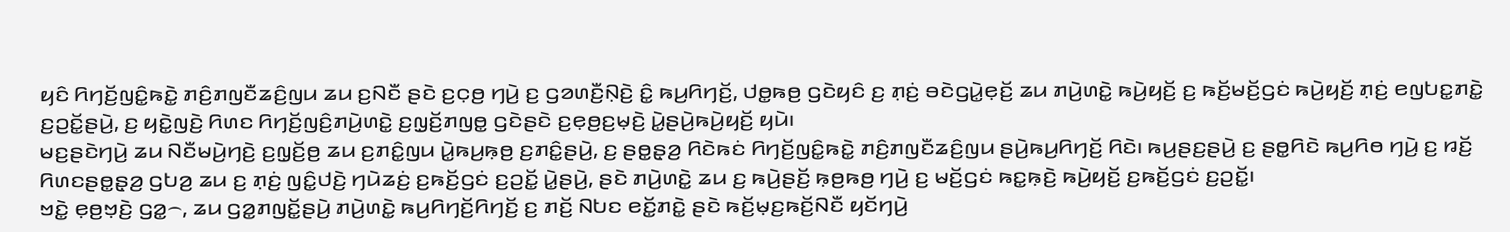ꤟꤢꤨ ꤖꤚꤢꤩ꤬ꤜꤢꤨ꤭ꤒꤢꤧ꤭ ꤊꤢꤨ꤬ꤊꤜꤢꤪꤘꤢꤨ꤬ꤜꤣ ꤘꤣ ꤢ꤬ꤡꤢꤪ ꤔꤢꤧ ꤢ꤬ꤍ꤫ꤥ꤬ ꤚꤣꤧ꤬ ꤢ꤬ ꤞꤤꤛꤢꤪ꤬ꤡ꤫ꤢꤧ꤬ ꤢꤨ꤭ ꤒꤣ꤬ꤖꤚꤢꤩ꤬, ꤓꤥ꤭ꤒꤥ꤬ ꤞꤢꤧꤟꤢꤨ ꤢ꤬ ꤊ꤫ꤢꤦ꤬ ꤋꤢꤧꤞꤣꤧ꤭ꤕ꤫ꤢꤩ꤬ ꤘꤣ ꤊꤣꤧ꤬ꤛꤢꤧ꤭ ꤒꤣꤧ꤬ꤟꤢꤩ꤬ ꤢ꤬ ꤒꤢꤩ꤬ꤗꤢꤩ꤬ꤞꤢꤦ ꤒꤣꤧ꤬ꤟꤢꤩ꤬ ꤊ꤫ꤢꤦ꤬ ꤕꤜꤝꤢ꤭ꤊꤢꤧ꤭ ꤢ꤬ꤑꤢꤩ꤭ꤔꤣꤧ꤬, ꤢ꤬ ꤟꤢꤧ꤭ꤜꤢꤧ꤬ ꤖꤛꤢ ꤖꤚꤢꤩ꤬ꤜꤢꤨ꤬ꤊꤣꤧ꤬ꤛꤢꤧ꤭ ꤢ꤬ꤜ꤫ꤢꤩ꤬ꤊꤜꤥ꤭ ꤞꤢꤧꤔꤢꤧ ꤢ꤬ꤕ꤫ꤥ꤬ꤢ꤬ꤗ꤫ꤢꤧ꤬ ꤣꤧ꤭ꤔꤣꤧ꤬ꤒꤣꤧ꤬ꤟꤢꤩ꤬ ꤟꤣꤧ꤯
ꤗꤢ꤬ꤔꤢꤧꤚꤣꤧ꤬ ꤘꤣ ꤡꤢꤪꤗꤣꤧ꤬ꤚꤢꤧ꤬ ꤢ꤬ꤜ꤫ꤢꤩ꤬ꤥ꤬ ꤘꤣ ꤢ꤬ꤊꤢꤨ꤭ꤜꤣ ꤣꤧ꤭ꤒꤣ꤬ꤒ꤫ꤥ꤬ ꤢ꤬ꤊꤢꤨ꤭ꤔꤣꤧ꤬, ꤢ꤬ ꤔꤥ꤭ꤔ꤫ꤤ꤬ ꤖꤢꤧꤒꤢꤦ ꤖꤚꤢꤩ꤬ꤜꤢꤨ꤭ꤒꤢꤧ꤭ ꤊꤢꤨ꤬ꤊꤜꤢꤪꤘꤢꤨ꤬ꤜꤣ ꤔꤣꤧ꤬ꤒꤣ꤬ꤖꤚꤢꤩ꤬ ꤖꤢꤧ꤯ ꤒꤣ꤬ꤔꤢ꤬ꤔꤣꤧ꤬ ꤢ꤬ ꤔꤥ꤭ꤖꤢꤧ ꤒꤣ꤬ꤖꤥ ꤚꤣꤧ꤬ ꤢ꤬ ꤙꤢꤩ꤬ ꤖꤛꤢꤔꤥ꤭ꤔ꤫ꤤ꤬ ꤞꤝꤤ꤬ ꤘꤣ ꤢ꤬ ꤊ꤫ꤢꤦ꤬ ꤜꤢꤨ꤭ꤓꤢꤧ꤬ ꤚꤣꤧꤘꤢꤦ꤬ ꤢ꤬ꤒꤢꤩ꤬ꤞꤢꤦ ꤢ꤬ꤑꤢꤩ꤭ ꤣꤧ꤭ꤔꤣꤧ꤬, ꤔꤢꤧ ꤊꤣꤧ꤬ꤛꤢꤧ꤭ ꤘꤣ ꤢ꤬ ꤒꤣꤧ꤬ꤔꤢꤩ꤬ ꤒ꤫ꤥ꤬ꤒꤥ꤬ ꤚꤣꤧ꤬ ꤢ꤬ ꤗꤢꤩ꤬ꤞꤢꤦ ꤒꤢ꤭ꤒ꤫ꤢꤧ꤬ ꤒꤣꤧ꤬ꤟꤢꤩ꤬ ꤢ꤬ꤒꤢꤩ꤬ꤞꤢꤦ ꤢ꤬ꤑꤢꤩ꤭꤯
ꤠꤢꤧ꤭ ꤕ꤫ꤥ꤬ꤠ꤫ꤢꤧ꤬ ꤞꤤ꤭꤮, ꤘꤣ ꤞꤤ꤭ꤊꤜꤢꤩ꤭ꤔꤣꤧ꤬ ꤊꤣꤧ꤬ꤛꤢꤧ꤭ ꤒꤣ꤬ꤖꤚꤢꤩ꤬ꤖꤚꤢꤩ꤬ ꤢ꤬ ꤊꤢꤩ꤬ ꤡꤝꤢ ꤕꤢꤩ꤭ꤊꤢꤧ꤭ ꤔꤢꤧ ꤒꤢꤩ꤬ꤗ꤫ꤢ꤬ꤒꤢꤩ꤬ꤡꤢꤪ ꤟꤢꤩꤚꤣꤧ꤬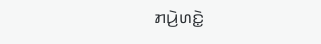ꤊꤣꤧ꤬ꤛꤢꤧ꤭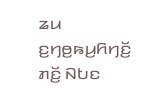ꤘꤣ ꤢ꤬ꤚꤥ꤬ꤒꤣ꤬ꤖꤚꤢꤩ꤬ ꤊꤢꤩ꤬ ꤡꤝꤢ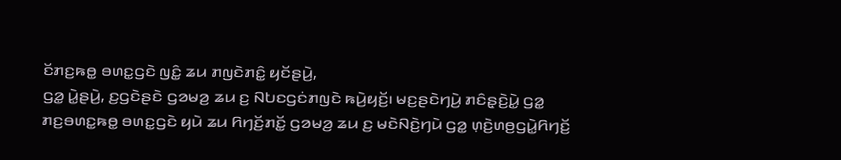ꤢꤩꤊꤢ꤬ꤒꤥ꤭ ꤋꤛꤢ꤭ꤞꤢꤧ ꤜꤢꤨ꤭ ꤘꤣ ꤊꤜꤢꤧꤊꤢꤨ꤭ ꤟꤢꤩꤔꤣꤧ꤬,
ꤞꤤ꤭ ꤣꤧ꤭ꤔꤣꤧ꤬, ꤢ꤬ꤞꤢꤧꤔꤢꤧ ꤞꤤꤗꤤ꤬ ꤘꤣ ꤢ꤬ ꤡꤝꤢꤞꤢꤦꤊꤜꤢꤧ ꤒꤣꤧ꤬ꤟꤢꤩ꤬꤯ ꤗꤢ꤬ꤔꤢꤧꤚꤣꤧ꤬ ꤊꤢꤨꤔ꤫ꤢꤧ꤬ꤣꤧ꤭ ꤞꤤ꤭ ꤊꤢ꤬ꤋꤛꤢ꤭ꤒꤥ꤭ ꤋꤛꤢ꤭ꤞꤢꤧ ꤟꤣꤧ ꤘꤣ ꤖꤚꤢꤩ꤬ꤊꤢꤩ꤭ ꤞꤤꤗꤤ꤬ ꤘꤣ ꤢ꤬ ꤗꤢꤧꤡꤢꤧ꤬ꤚꤣꤧ ꤞꤤ꤭ ꤛ꤫ꤢꤧ꤬ꤛꤥ꤬ꤞꤣꤧ꤭ꤖꤚꤢꤩ꤬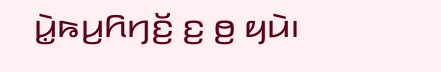ꤣꤧ꤭ꤒꤣ꤬ꤖꤚꤢꤩ꤬ ꤢ꤬ ꤥ꤬ ꤟꤣꤧ꤯